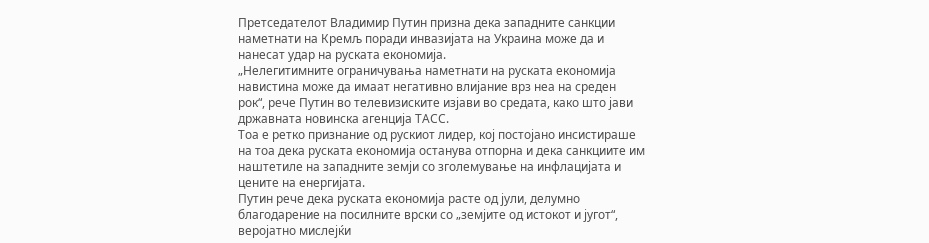Претседателот Владимир Путин призна дека западните санкции наметнати на Кремљ поради инвазијата на Украина може да и нанесат удар на руската економија.
„Нелегитимните ограничувања наметнати на руската економија навистина може да имаат негативно влијание врз неа на среден рок“, рече Путин во телевизиските изјави во средата, како што јави државната новинска агенција ТАСС.
Тоа е ретко признание од рускиот лидер, кој постојано инсистираше на тоа дека руската економија останува отпорна и дека санкциите им наштетиле на западните земји со зголемување на инфлацијата и цените на енергијата.
Путин рече дека руската економија расте од јули, делумно благодарение на посилните врски со „земјите од истокот и југот“, веројатно мислејќи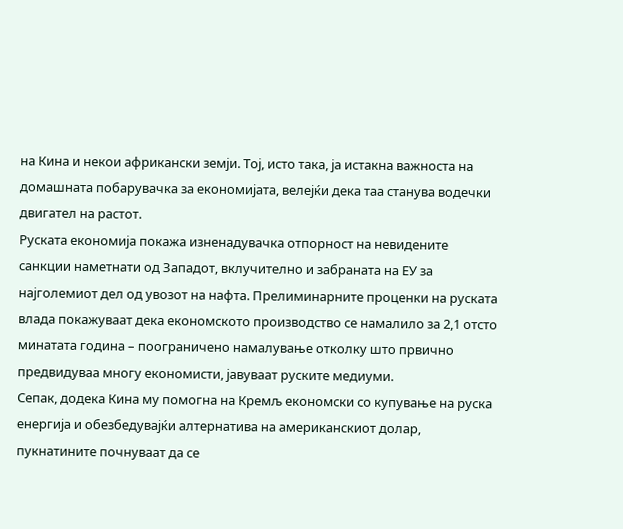на Кина и некои африкански земји. Тој, исто така, ја истакна важноста на домашната побарувачка за економијата, велејќи дека таа станува водечки двигател на растот.
Руската економија покажа изненадувачка отпорност на невидените санкции наметнати од Западот, вклучително и забраната на ЕУ за најголемиот дел од увозот на нафта. Прелиминарните проценки на руската влада покажуваат дека економското производство се намалило за 2,1 отсто минатата година – поограничено намалување отколку што првично предвидуваа многу економисти, јавуваат руските медиуми.
Сепак, додека Кина му помогна на Кремљ економски со купување на руска енергија и обезбедувајќи алтернатива на американскиот долар, пукнатините почнуваат да се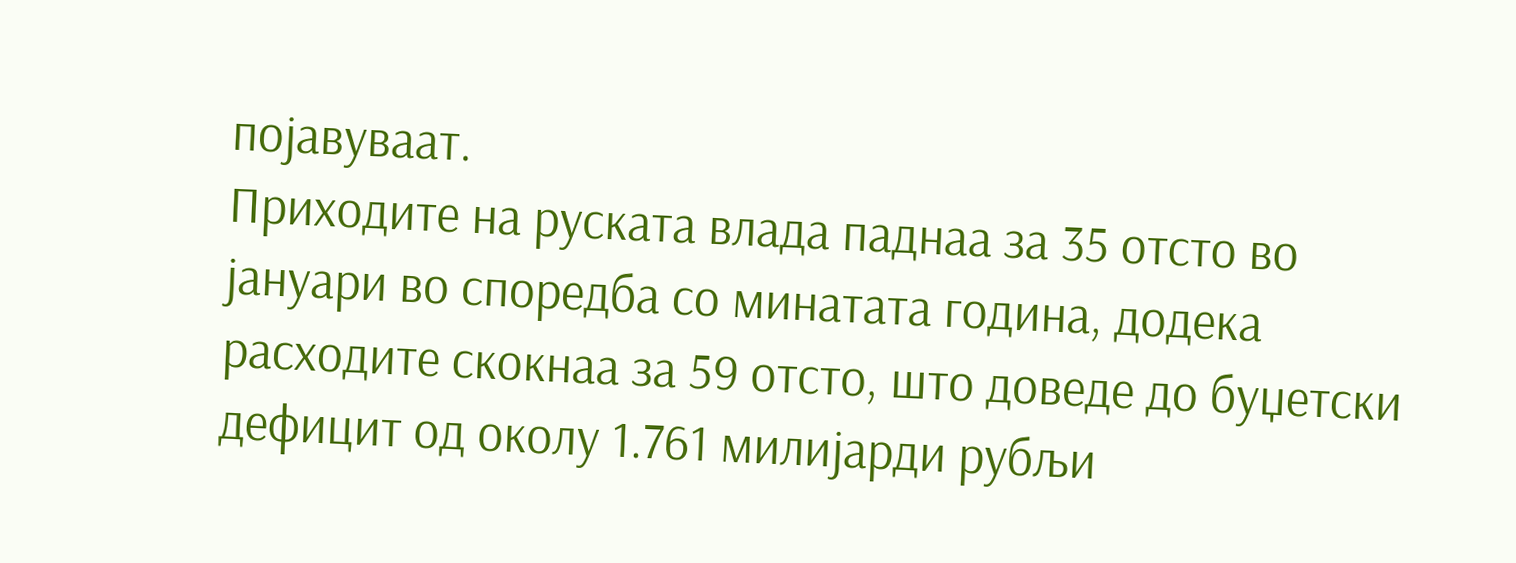појавуваат.
Приходите на руската влада паднаа за 35 отсто во јануари во споредба со минатата година, додека расходите скокнаа за 59 отсто, што доведе до буџетски дефицит од околу 1.761 милијарди рубљи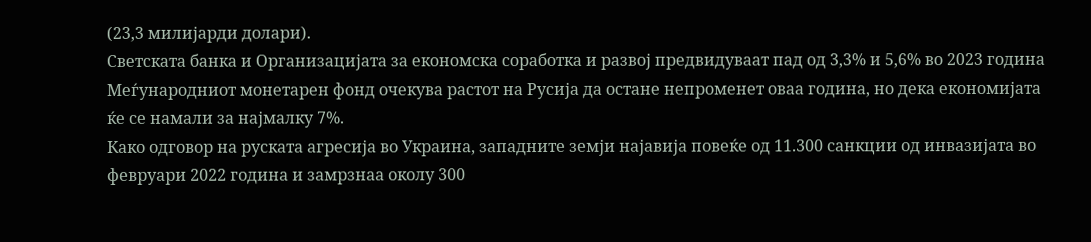(23,3 милијарди долари).
Светската банка и Организацијата за економска соработка и развој предвидуваат пад од 3,3% и 5,6% во 2023 година Меѓународниот монетарен фонд очекува растот на Русија да остане непроменет оваа година, но дека економијата ќе се намали за најмалку 7%.
Како одговор на руската агресија во Украина, западните земји најавија повеќе од 11.300 санкции од инвазијата во февруари 2022 година и замрзнаа околу 300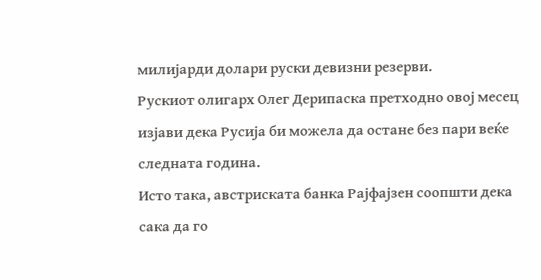милијарди долари руски девизни резерви.
Рускиот олигарх Олег Дерипаска претходно овој месец изјави дека Русија би можела да остане без пари веќе следната година.
Исто така, австриската банка Рајфајзен соопшти дека сака да го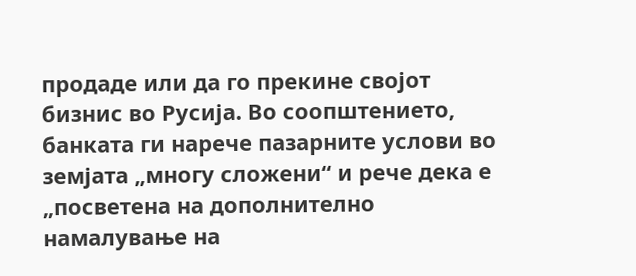продаде или да го прекине својот бизнис во Русија. Во соопштението, банката ги нарече пазарните услови во земјата „многу сложени“ и рече дека е „посветена на дополнително намалување на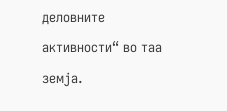деловните активности“ во таа земја.